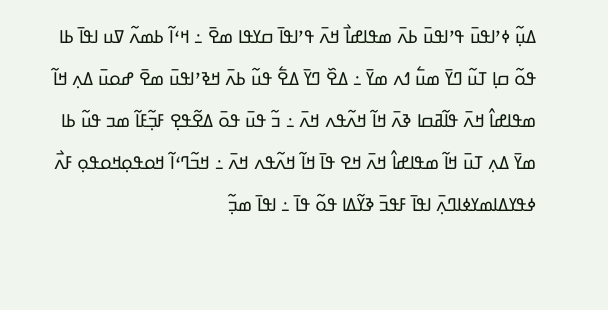ߡߎ߲߬ ߦߴߊߟߎ߫ ߟߴߊߟߎ߫ ߕߍ߫ ߘߟߊߝߊ߯ ߞߍ߫ ߟߴߊߟߊ߫ ߛߌߟߊ ߘߐ߫ ߸ ߞߵߊ߬ ߕߘߍ߬ ߜߎ ߊߟߊ߫ ߕߊ ߟߋ߬ ߛߊ߲ ߠߎ߬ ߣߌ߫ ߘߎ߱ ߗߍ ߘߌ߫ ߸ ߡߐ߰ ߣߌ߫ ߡߐ߱ ߟߎ߬ ߕߍ߫ ߞߢߴߊߟߎ߫ ߘߐ߫ ߝߋߎ߫ ߡߍ߲ ߞߊ߬ ߘߟߊߝߊ߮ ߞߍ߫ ߟߊ߬ߥߛߊ ߢߍ߫ ߞߊ߬ ߞߍ߬ߟߍ ߞߍ߫ ߸ ߏ߬ ߟߎ߫ ߟߋ߫ ߡߐ߬ߟߐ߲ ߓߏ߲߬ߓߊ߬ ߘߏ ߟߎ߬ ߕߊ ߘߌ߫ ߡߍ߲ ߠߎ߫ ߞߊ߬ ߘߟߊߝߊ߮ ߞߍ߫ ߞߐ ߟߊ߫ ߞߊ߬ ߞߍ߬ߟߍ ߞߍ߫ ߸ ߞߏ߬ߣߵߊ߬ ߞߋߟߋ߲ߞߋߟߋ߲ ߓߍ߯ ߦߟߌߡߊߘߌߦߊߣߍ߲߫ ߊߟߊ߫ ߓߟߏ߫ ߢߌ߬ߡߊ ߟߋ߬ ߟߊ߫ ߸ ߊߟߊ߫ ߘߏ߲߬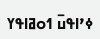ߦߴߊߟߎ߫ ߗߋߥߊߟߌ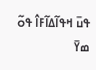ߟߎ߫ ߞߟߊ߬ߡߊ߬ߓߊ߮ ߟߋ߬ ߘߌ߫